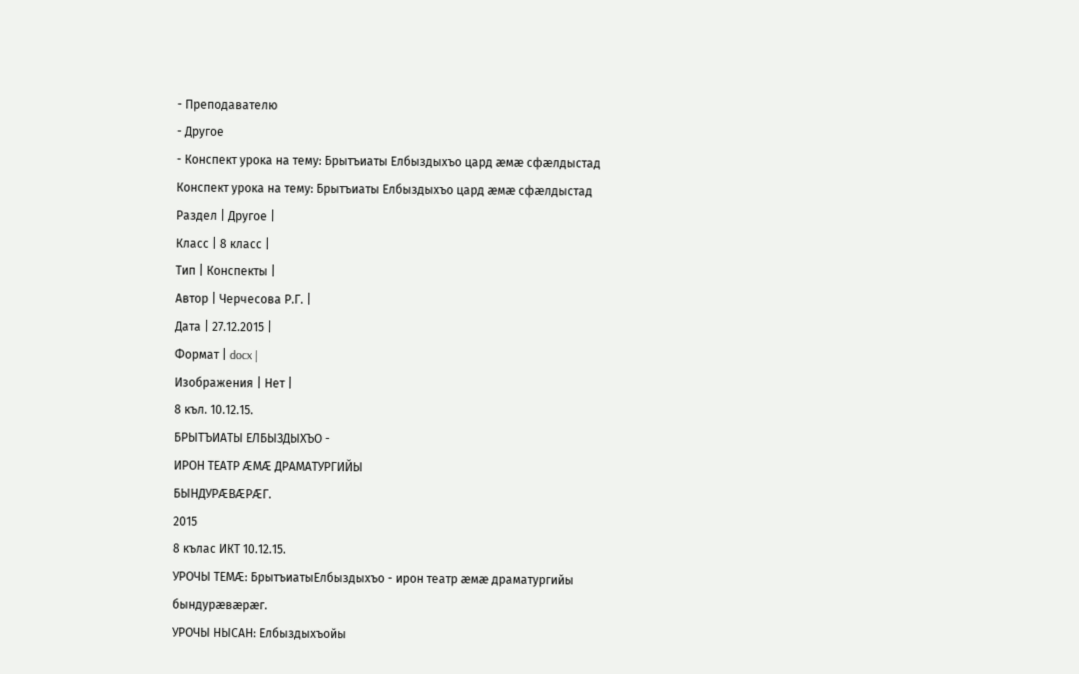- Преподавателю
- Другое
- Конспект урока на тему: Брытъиаты Елбыздыхъо цард ӕмӕ сфӕлдыстад
Конспект урока на тему: Брытъиаты Елбыздыхъо цард ӕмӕ сфӕлдыстад
Раздел | Другое |
Класс | 8 класс |
Тип | Конспекты |
Автор | Черчесова Р.Г. |
Дата | 27.12.2015 |
Формат | docx |
Изображения | Нет |
8 къл. 10.12.15.
БРЫТЪИАТЫ ЕЛБЫЗДЫХЪО -
ИРОН ТЕАТР ÆМÆ ДРАМАТУРГИЙЫ
БЫНДУРÆВÆРÆГ.
2015
8 кълас ИКТ 10.12.15.
УРОЧЫ ТЕМÆ: БрытъиатыЕлбыздыхъо - ирон театр æмæ драматургийы
бындурæвæрæг.
УРОЧЫ НЫСАН: Елбыздыхъойы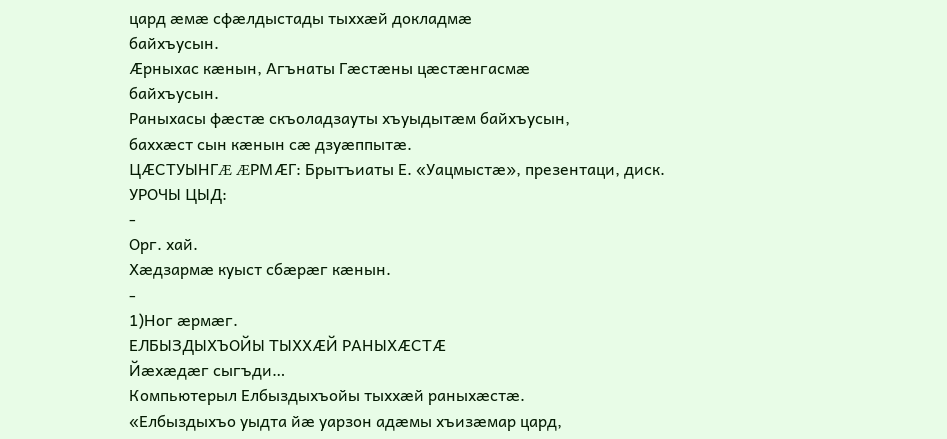цард æмæ сфæлдыстады тыххæй докладмæ
байхъусын.
Æрныхас кæнын, Агънаты Гæстæны цæстæнгасмæ
байхъусын.
Раныхасы фæстæ скъоладзауты хъуыдытæм байхъусын,
баххæст сын кæнын сæ дзуæппытæ.
ЦÆСТУЫНГÆ ÆРМÆГ: Брытъиаты Е. «Уацмыстæ», презентаци, диск.
УРОЧЫ ЦЫД:
-
Орг. хай.
Хæдзармæ куыст сбæрæг кæнын.
-
1)Ног æрмæг.
ЕЛБЫЗДЫХЪОЙЫ ТЫХХÆЙ РАНЫХÆСТÆ
Йæхæдæг сыгъди…
Компьютерыл Елбыздыхъойы тыххæй раныхæстæ.
«Елбыздыхъо уыдта йæ уарзон адæмы хъизæмар цард,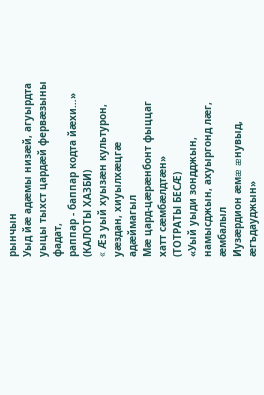рынчын
Уыд йæ адæмы низæй, агуырдта уыцы тыхст цардæй фервæзыны фадат,
раппар - баппар кодта йæхи…»
(КАЛОТЫ ХАЗБИ)
« Æз уый хуызæн культурон, уæздан, хиуылхæцгæ адæймагыл
Мæ цард-цæрæнбонт фыццаг хатт сæмбæлдтæн»
(ТОТРАТЫ БЕСÆ)
«Уый уыди зондджын, намысджын, ахуыргонд лæг, æмбалыл
Иузæрдион æмæ æнувыд, æгъдауджын»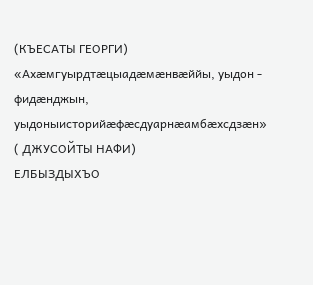(КЪЕСАТЫ ГЕОРГИ)
«Ахæмгуырдтæцыадæмæнвæййы, уыдон - фидæнджын, уыдоныисторийæфæсдуарнæамбæхсдзæн»
( ДЖУСОЙТЫ НАФИ)
ЕЛБЫЗДЫХЪО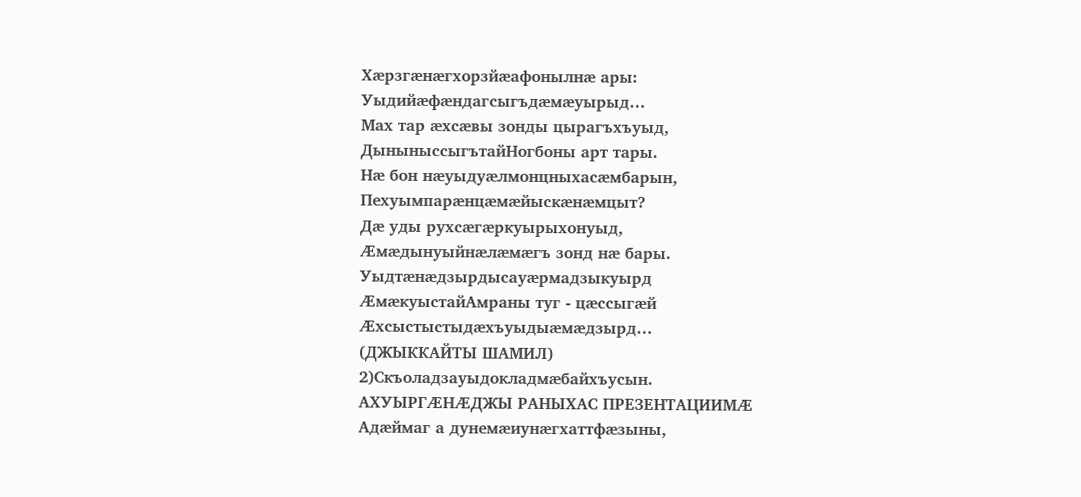Хæрзгæнæгхорзйæафонылнæ ары:
Уыдийæфæндагсыгъдæмæуырыд…
Мах тар æхсæвы зонды цырагъхъуыд,
ДыныныссыгътайНогбоны арт тары.
Нæ бон нæуыдуæлмонцныхасæмбарын,
Пехуымпарæнцæмæйыскæнæмцыт?
Дæ уды рухсæгæркуырыхонуыд,
Æмæдынуыйнæлæмæгъ зонд нæ бары.
Уыдтæнæдзырдысауæрмадзыкуырд
ÆмæкуыстайАмраны туг - цæссыгæй
Æхсыстыстыдæхъуыдыæмæдзырд…
(ДЖЫККАЙТЫ ШАМИЛ)
2)Скъоладзауыдокладмæбайхъусын.
АХУЫРГÆНÆДЖЫ РАНЫХАС ПРЕЗЕНТАЦИИМÆ
Адæймаг а дунемæиунæгхаттфæзыны,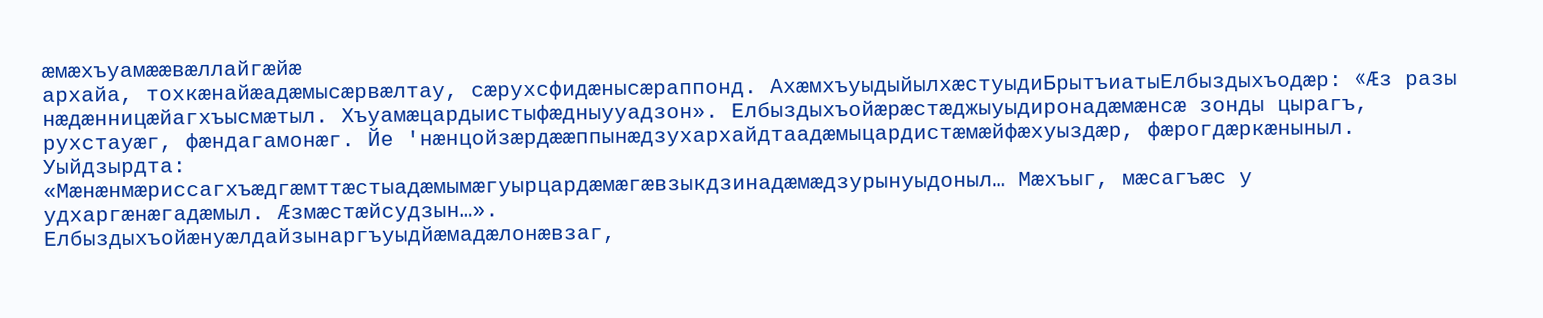æмæхъуамææвæллайгæйæ
архайа, тохкæнайæадæмысæрвæлтау, сæрухсфидæнысæраппонд. АхæмхъуыдыйылхæстуыдиБрытъиатыЕлбыздыхъодæр: «Æз разы нæдæнницæйагхъысмæтыл. Хъуамæцардыистыфæдныууадзон». Елбыздыхъойæрæстæджыуыдиронадæмæнсæ зонды цырагъ, рухстауæг, фæндагамонæг. Йе 'нæнцойзæрдææппынæдзухархайдтаадæмыцардистæмæйфæхуыздæр, фæрогдæркæныныл. Уыйдзырдта:
«Мæнæнмæриссагхъæдгæмттæстыадæмымæгуырцардæмæгæвзыкдзинадæмæдзурынуыдоныл… Мæхъыг, мæсагъæс у удхаргæнæгадæмыл. Æзмæстæйсудзын…».
Елбыздыхъойæнуæлдайзынаргъуыдйæмадæлонæвзаг,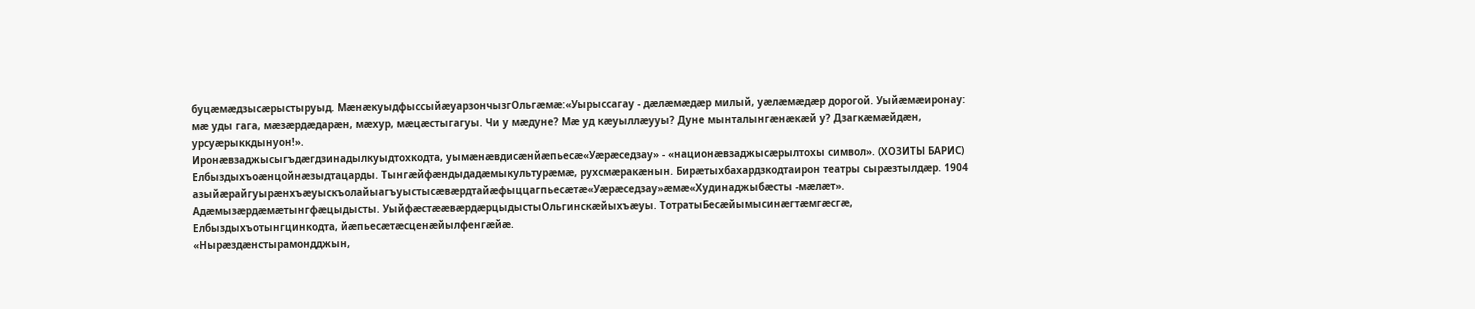буцæмæдзысæрыстыруыд. МæнæкуыдфыссыйæуарзончызгОльгæмæ:«Уырыссагау - дæлæмæдæр милый, уæлæмæдæр дорогой. Уыйæмæиронау: мæ уды гага, мæзæрдæдарæн, мæхур, мæцæстыгагуы. Чи у мæдуне? Мæ уд кæуыллæууы? Дуне мынталынгæнæкæй у? Дзагкæмæйдæн, урсуæрыккдынуон!».
Иронæвзаджысыгъдæгдзинадылкуыдтохкодта, уымæнæвдисæнйæпьесæ«Уæрæседзау» - «национæвзаджысæрылтохы символ». (ХОЗИТЫ БАРИС)
Елбыздыхъоæнцойнæзыдтацарды. Тынгæйфæндыдадæмыкультурæмæ, рухсмæракæнын. Бирæтыхбахардзкодтаирон театры сырæзтылдæр. 1904 азыйæрайгуырæнхъæуыскъолайыагъуыстысæвæрдтайæфыццагпьесæтæ«Уæрæседзау»æмæ«Худинаджыбæсты -мæлæт». Адæмызæрдæмæтынгфæцыдысты. УыйфæстææвæрдæрцыдыстыОльгинскæйыхъæуы. ТотратыБесæйымысинæгтæмгæсгæ, Елбыздыхъотынгцинкодта, йæпьесæтæсценæйылфенгæйæ.
«Нырæздæнстырамондджын,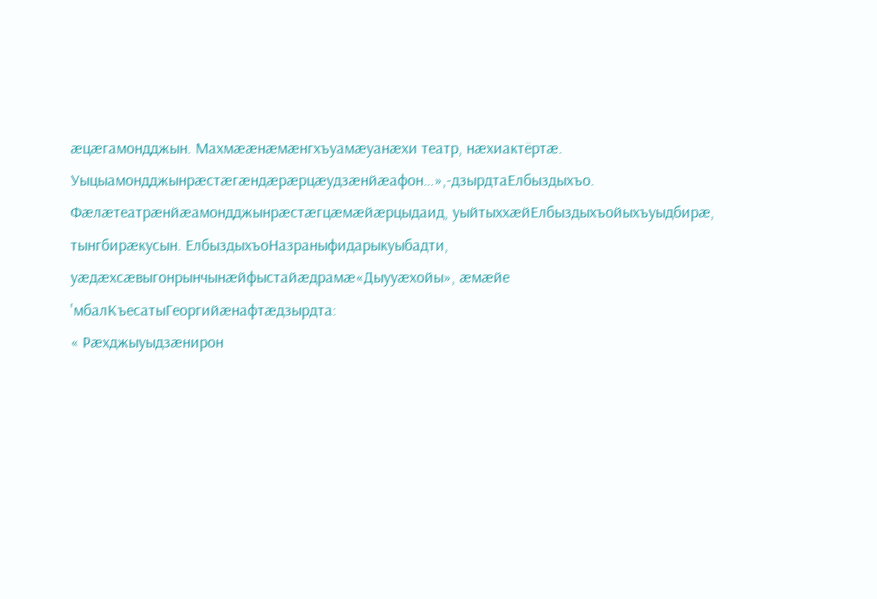æцæгамондджын. Махмææнæмæнгхъуамæуанæхи театр, нæхиактёртæ. Уыцыамондджынрæстæгæндæрæрцæудзæнйæафон…»,-дзырдтаЕлбыздыхъо.
Фæлæтеатрæнйæамондджынрæстæгцæмæйæрцыдаид, уыйтыххæйЕлбыздыхъойыхъуыдбирæ, тынгбирæкусын. ЕлбыздыхъоНазраныфидарыкуыбадти, уæдæхсæвыгонрынчынæйфыстайæдрамæ«Дыууæхойы», æмæйе 'мбалКъесатыГеоргийæнафтæдзырдта:
« Рæхджыуыдзæнирон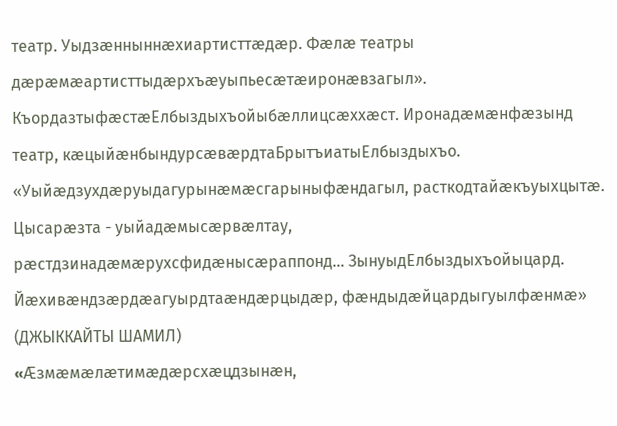театр. Уыдзæнныннæхиартисттæдæр. Фæлæ театры дæрæмæартисттыдæрхъæуыпьесæтæиронæвзагыл».
КъордазтыфæстæЕлбыздыхъойыбæллицсæххæст. Иронадæмæнфæзынд театр, кæцыйæнбындурсæвæрдтаБрытъиатыЕлбыздыхъо.
«Уыйæдзухдæруыдагурынæмæсгарыныфæндагыл, расткодтайæкъуыхцытæ. Цысарæзта - уыйадæмысæрвæлтау, рæстдзинадæмæрухсфидæнысæраппонд… ЗынуыдЕлбыздыхъойыцард. Йæхивæндзæрдæагуырдтаæндæрцыдæр, фæндыдæйцардыгуылфæнмæ»
(ДЖЫККАЙТЫ ШАМИЛ)
«Æзмæмæлæтимæдæрсхæцдзынæн,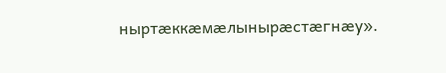ныртæккæмæлынырæстæгнæу».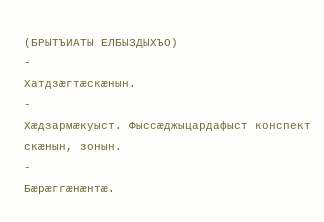(БРЫТЪИАТЫ ЕЛБЫЗДЫХЪО)
-
Хатдзæгтæскæнын.
-
Хæдзармæкуыст. Фыссæджыцардафыст конспект скæнын, зонын.
-
Бæрæггæнæнтæ.